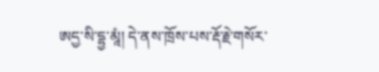ཨདྱ་སི་དྷྱ་མཱཾ། དེ་ནས་ཁྲོས་པས་རྡོ་རྗེ་གསོར་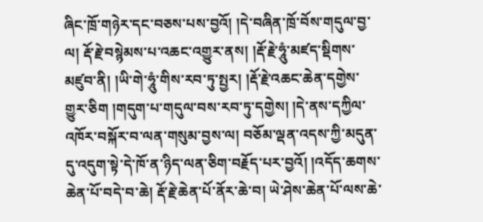ཞིང་ཁྲོ་གཉེར་དང་བཅས་པས་བྱའོ། །དེ་བཞིན་ཁྲོ་བོས་གདུལ་བྱ་ལ། རྡོ་རྗེ་བསྙེམས་པ་འཆང་འགྱུར་ནས། །རྡོ་རྗེ་ཧཱུཾ་མཛད་སྡིགས་མཛུབ་ནི། །ཡི་གེ་ཧཱུཾ་གིས་རབ་ཏུ་སྤྱར། །རྡོ་རྗེ་འཆང་ཆེན་དགྱེས་གྱུར་ཅིག །གདུག་པ་གདུལ་བས་རབ་ཏུ་དགྱེས། །དེ་ནས་དཀྱིལ་འཁོར་བསྐོར་བ་ལན་གསུམ་བྱས་ལ། བཅོམ་ལྡན་འདས་ཀྱི་མདུན་དུ་འདུག་སྟེ་དེ་ཁོ་ན་ཉིད་ལན་ཅིག་བརྗོད་པར་བྱའོ། །འདོད་ཆགས་ཆེན་པོ་བདེ་བ་ཆེ། རྡོ་རྗེ་ཆེན་པོ་ནོར་ཆེ་བ། ཡེ་ཤེས་ཆེན་པོ་ལས་ཆེ་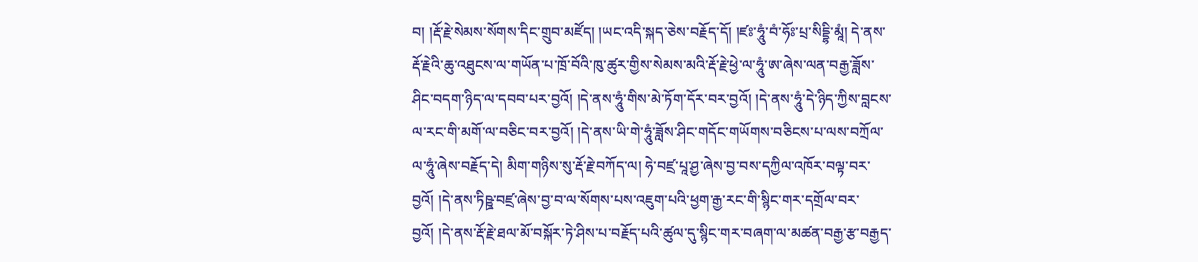བ། །རྡོ་རྗེ་སེམས་སོགས་དིང་གྲུབ་མཛོད། །ཡང་འདི་སྐད་ཅེས་བརྗོད་དོ། །ཛཿ་ཧཱུཾ་བཾ་ཧོཿ་པྲ་སིདྡྷི་མཱཾ། དེ་ནས་རྡོ་རྗེའི་ཆུ་འཐུངས་ལ་གཡོན་པ་ཁྲོ་བོའི་ཁུ་ཚུར་གྱིས་སེམས་མའི་རྡོ་རྗེ་ཕྱེ་ལ་ཧཱུཾ་ཨ་ཞེས་ལན་བརྒྱ་ཟློས་ཤིང་བདག་ཉིད་ལ་དབབ་པར་བྱའོ། །དེ་ནས་ཧཱུཾ་གིས་མེ་ཏོག་དོར་བར་བྱའོ། །དེ་ནས་ཧཱུཾ་དེ་ཉིད་ཀྱིས་བླངས་ལ་རང་གི་མགོ་ལ་བཅིང་བར་བྱའོ། །དེ་ནས་ཡི་གེ་ཧཱུཾ་ཟློས་ཤིང་གདོང་གཡོགས་བཅིངས་པ་ལས་བཀྲོལ་ལ་ཧཱུཾ་ཞེས་བརྗོད་དེ། མིག་གཉིས་སུ་རྡོ་རྗེ་བཀོད་ལ། ཧེ་བཛྲ་པཱ་ཤྱ་ཞེས་བྱ་བས་དཀྱིལ་འཁོར་བལྟ་བར་བྱའོ། །དེ་ནས་ཏིཥྛ་བཛྲ་ཞེས་བྱ་བ་ལ་སོགས་པས་འཇུག་པའི་ཕྱག་རྒྱ་རང་གི་སྙིང་གར་དགྲོལ་བར་བྱའོ། །དེ་ནས་རྡོ་རྗེ་ཐལ་མོ་བསྐོར་ཏེ་ཤིས་པ་བརྗོད་པའི་ཚུལ་དུ་སྙིང་གར་བཞག་ལ་མཚན་བརྒྱ་རྩ་བརྒྱད་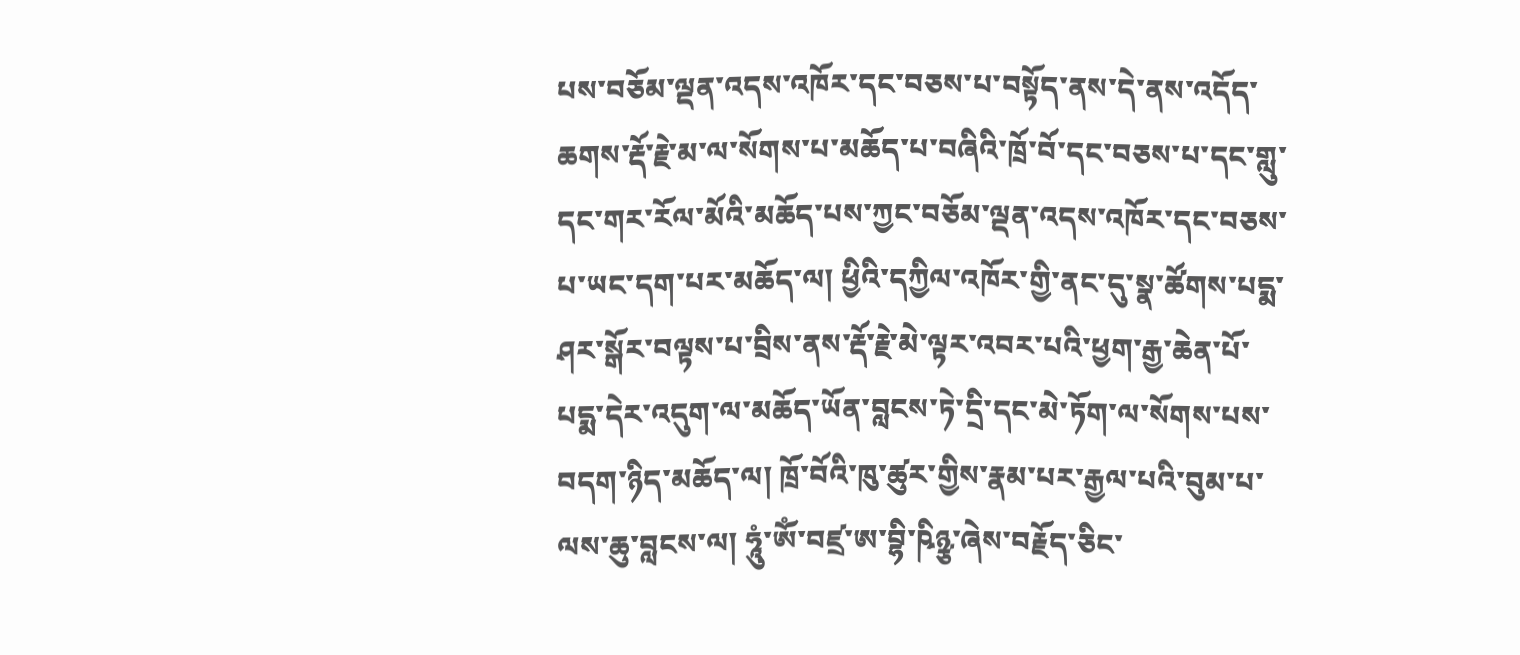པས་བཅོམ་ལྡན་འདས་འཁོར་དང་བཅས་པ་བསྟོད་ནས་དེ་ནས་འདོད་ཆགས་རྡོ་རྗེ་མ་ལ་སོགས་པ་མཆོད་པ་བཞིའི་ཁྲོ་བོ་དང་བཅས་པ་དང་གླུ་དང་གར་རོལ་མོའི་མཆོད་པས་ཀྱང་བཅོམ་ལྡན་འདས་འཁོར་དང་བཅས་པ་ཡང་དག་པར་མཆོད་ལ། ཕྱིའི་དཀྱིལ་འཁོར་གྱི་ནང་དུ་སྣ་ཚོགས་པདྨ་ཤར་སྒོར་བལྟས་པ་བྲིས་ནས་རྡོ་རྗེ་མེ་ལྟར་འབར་པའི་ཕྱག་རྒྱ་ཆེན་པོ་པདྨ་དེར་འདུག་ལ་མཆོད་ཡོན་བླངས་ཏེ་དྲི་དང་མེ་ཏོག་ལ་སོགས་པས་བདག་ཉིད་མཆོད་ལ། ཁྲོ་བོའི་ཁུ་ཚུར་གྱིས་རྣམ་པར་རྒྱལ་པའི་བུམ་པ་ལས་ཆུ་བླངས་ལ། ཧཱུཾ་ཨོཾ་བཛྲ་ཨ་བྷི་ཥིཉྩ་ཞེས་བརྗོད་ཅིང་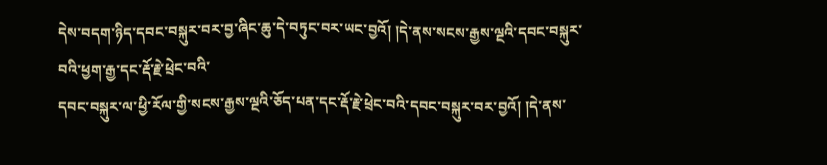དེས་བདག་ཉིད་དབང་བསྐུར་བར་བྱ་ཞིང་ཆུ་དེ་བཏུང་བར་ཡང་བྱའོ། །དེ་ནས་སངས་རྒྱས་ལྔའི་དབང་བསྐུར་བའི་ཕྱག་རྒྱ་དང་རྡོ་རྗེ་ཕྲེང་བའི་
དབང་བསྐུར་ལ་ཕྱི་རོལ་གྱི་སངས་རྒྱས་ལྔའི་ཅོད་པན་དང་རྡོ་རྗེ་ཕྲེང་བའི་དབང་བསྐུར་བར་བྱའོ། །དེ་ནས་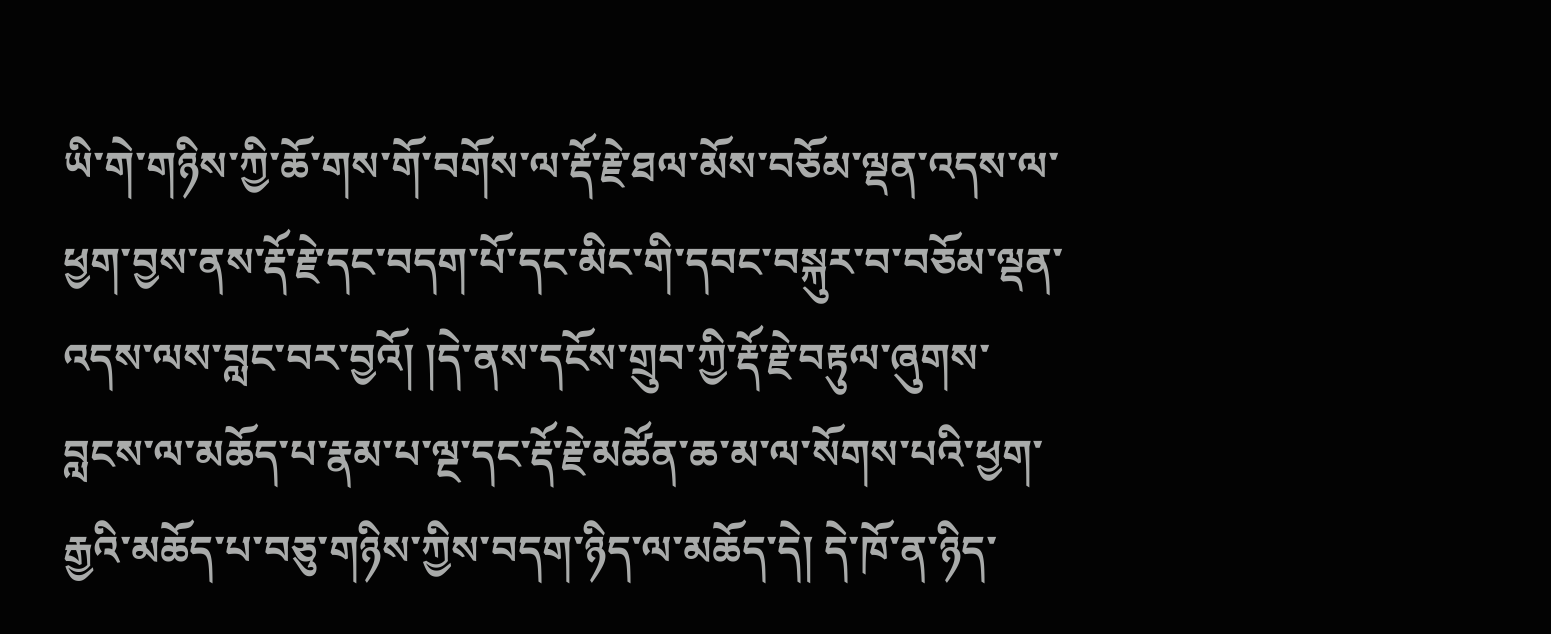ཡི་གེ་གཉིས་ཀྱི་ཆོ་གས་གོ་བགོས་ལ་རྡོ་རྗེ་ཐལ་མོས་བཅོམ་ལྡན་འདས་ལ་ཕྱག་བྱས་ནས་རྡོ་རྗེ་དང་བདག་པོ་དང་མིང་གི་དབང་བསྐུར་བ་བཅོམ་ལྡན་འདས་ལས་བླང་བར་བྱའོ། །དེ་ནས་དངོས་གྲུབ་ཀྱི་རྡོ་རྗེ་བརྟུལ་ཞུགས་བླངས་ལ་མཆོད་པ་རྣམ་པ་ལྔ་དང་རྡོ་རྗེ་མཚོན་ཆ་མ་ལ་སོགས་པའི་ཕྱག་རྒྱའི་མཆོད་པ་བཅུ་གཉིས་ཀྱིས་བདག་ཉིད་ལ་མཆོད་དེ། དེ་ཁོ་ན་ཉིད་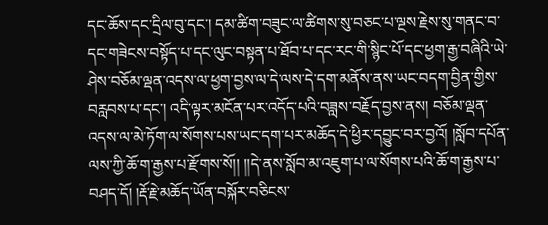དང་ཆོས་དང་དྲིལ་བུ་དང་། དམ་ཚིག་བཟུང་ལ་ཚིགས་སུ་བཅང་པ་ལྔས་རྗེས་སུ་གནང་བ་དང་གཟེངས་བསྟོད་པ་དང་ལུང་བསྟན་པ་ཐོབ་པ་དང་རང་གི་སྙིང་པོ་དང་ཕྱག་རྒྱ་བཞིའི་ཡེ་ཤེས་བཅོམ་ལྡན་འདས་ལ་ཕྱག་བྱས་ལ་དེ་ལས་དེ་དག་མནོས་ནས་ཡང་བདག་བྱིན་གྱིས་བརླབས་པ་དང་། འདི་ལྟར་མངོན་པར་འདོད་པའི་བཟླས་བརྗོད་བྱས་ནས། བཅོམ་ལྡན་འདས་ལ་མེ་ཏོག་ལ་སོགས་པས་ཡང་དག་པར་མཆོད་དེ་ཕྱིར་དབྱུང་བར་བྱའོ། །སློབ་དཔོན་ལས་ཀྱི་ཆོ་ག་རྒྱས་པ་རྫོགས་སོ།། །།དེ་ནས་སློབ་མ་འཇུག་པ་ལ་སོགས་པའི་ཆོ་ག་རྒྱས་པ་བཤད་དོ། །རྡོ་རྗེ་མཆོད་ཡོན་བསྐོར་བཅིངས་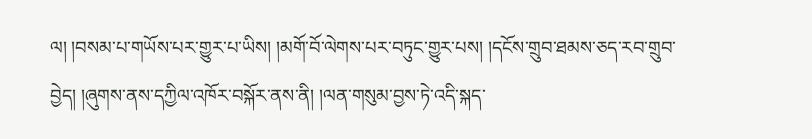ལ། །བསམ་པ་གཡོས་པར་གྱུར་པ་ཡིས། །མགོ་བོ་ལེགས་པར་བཏུང་གྱུར་པས། །དངོས་གྲུབ་ཐམས་ཅད་རབ་གྲུབ་བྱེད། །ཞུགས་ནས་དཀྱིལ་འཁོར་བསྐོར་ནས་ནི། །ལན་གསུམ་བྱས་ཏེ་འདི་སྐད་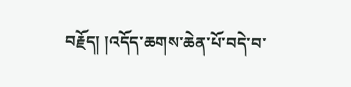བརྗོད། །འདོད་ཆགས་ཆེན་པོ་བདེ་བ་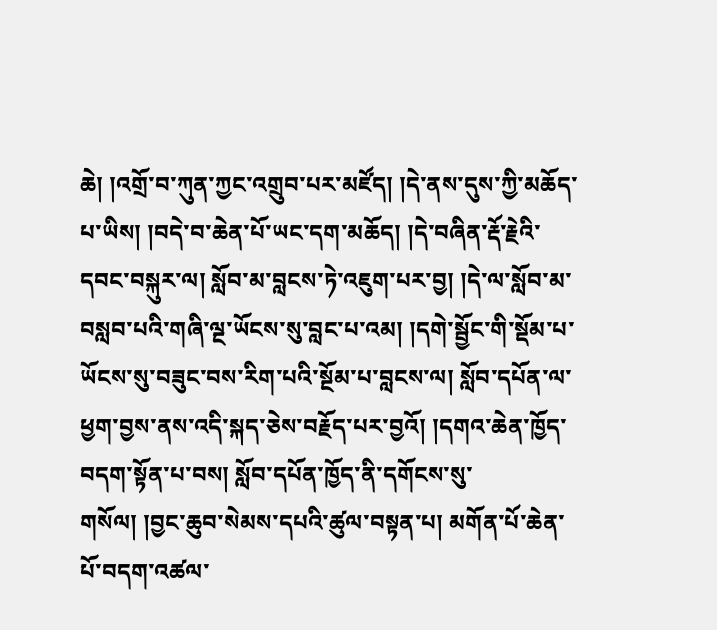ཆེ། །འགྲོ་བ་ཀུན་ཀྱང་འགྲུབ་པར་མཛོད། །དེ་ནས་དུས་ཀྱི་མཆོད་པ་ཡིས། །བདེ་བ་ཆེན་པོ་ཡང་དག་མཆོད། །དེ་བཞིན་རྡོ་རྗེའི་དབང་བསྐུར་ལ། སློབ་མ་བླངས་ཏེ་འཇུག་པར་བྱ། །དེ་ལ་སློབ་མ་བསླབ་པའི་གཞི་ལྔ་ཡོངས་སུ་བླང་པ་འམ། །དགེ་སྦྱོང་གི་སྡོམ་པ་ཡོངས་སུ་བཟུང་བས་རིག་པའི་སྔོམ་པ་བླངས་ལ། སློབ་དཔོན་ལ་ཕྱག་བྱས་ནས་འདི་སྐད་ཅེས་བརྗོད་པར་བྱའོ། །དགའ་ཆེན་ཁྱོད་བདག་སྟོན་པ་བས། སློབ་དཔོན་ཁྱོད་ནི་དགོངས་སུ་གསོལ། །བྱང་ཆུབ་སེམས་དཔའི་ཚུལ་བསྟན་པ། མགོན་པོ་ཆེན་པོ་བདག་འཚལ་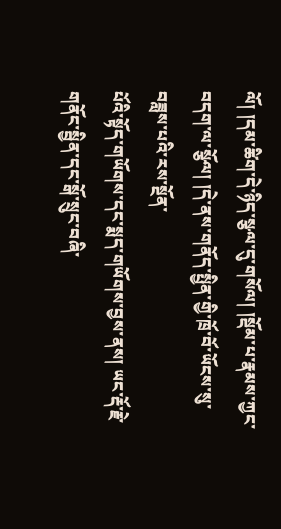ལོ། །དམ་ཚིག་དེ་ཉིད་སྩལ་དུ་གསོལ། །སྡོམ་པ་རྣམས་ཀྱང་བདག་ལ་སྩོལ། །དེ་ནས་གནོད་སྤྱིན་གྱི་ཁྲོ་བོ་ཡོངས་སུ་བཟླས་པའི་རས་སྔོན་
པོའི་སྟོད་གཡོགས་དང་སྨད་གཡོགས་བྱས་ནས། ཡང་རྡོ་རྗེ་གནོང་སྦྱིན་དང་སྒོ་སྲུང་བཞི་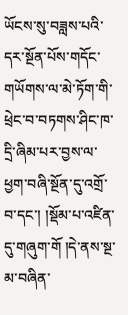ཡོངས་སུ་བཟླས་པའི་དར་སྔོན་པོས་གདོང་གཡོགས་ལ་མེ་ཏོག་གི་ཕྲེང་བ་བཏགས་ཤིང་ཁ་དྲི་ཞིམ་པར་བྱས་ལ་ཕྱག་བཞི་སྔོན་དུ་འགྲོ་བ་དང་། །སྡོམ་པ་འཛིན་དུ་གཞུག་གོ །དེ་ནས་སྔ་མ་བཞིན་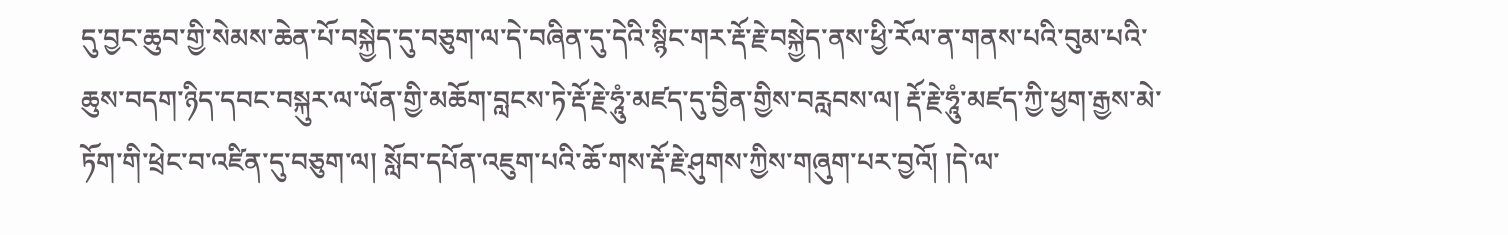དུ་བྱང་ཆུབ་གྱི་སེམས་ཆེན་པོ་བསྐྱེད་དུ་བཅུག་ལ་དེ་བཞིན་དུ་དེའི་སྙིང་གར་རྡོ་རྗེ་བསྐྱེད་ནས་ཕྱི་རོལ་ན་གནས་པའི་བུམ་པའི་ཆུས་བདག་ཉིད་དབང་བསྐུར་ལ་ཡོན་གྱི་མཆོག་བླངས་ཏེ་རྡོ་རྗེ་ཧཱུཾ་མཛད་དུ་བྱིན་གྱིས་བརླབས་ལ། རྡོ་རྗེ་ཧཱུཾ་མཛད་ཀྱི་ཕྱག་རྒྱས་མེ་ཏོག་གི་ཕྲེང་བ་འཛིན་དུ་བཅུག་ལ། སློབ་དཔོན་འཇུག་པའི་ཆོ་གས་རྡོ་རྗེ་ཤུགས་ཀྱིས་གཞུག་པར་བྱའོ། །དེ་ལ་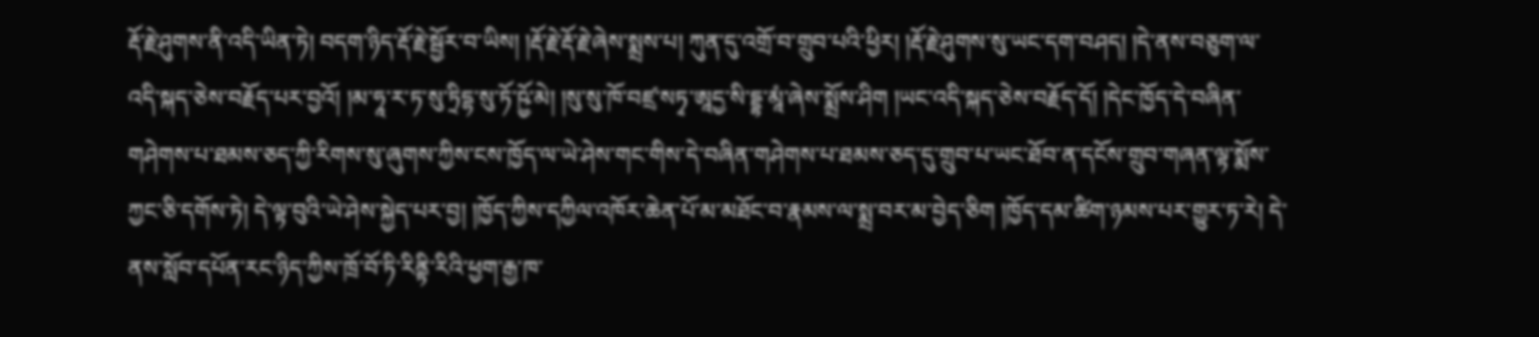རྡོ་རྗེ་ཤུགས་ནི་འདི་ཡིན་ཏེ། བདག་ཉིད་རྡོ་རྗེ་སྦྱོར་བ་ཡིས། །རྡོ་རྗེ་རྡོ་རྗེ་ཞེས་སྨྲས་པ། ཀུན་དུ་འགྲོ་བ་གྲུབ་པའི་ཕྱིར། །རྡོ་རྗེ་ཤུགས་སུ་ཡང་དག་བཤད། །དེ་ནས་བཅུག་ལ་འདི་སྐད་ཅེས་བརྗོད་པར་བྱའོ། །མ་ཧཱ་ར་ཏ་སུ་ཏྲིདྷ་སུ་ཏོ་ཥྱོ་མེ། །སུ་སུ་ཁོ་བཛྲ་སཏྭ་ཨཱདྱ་སི་དྡྷ་མཱཾ་ཞེས་སྨྲོས་ཤིག །ཡང་འདི་སྐད་ཅེས་བརྗོད་དོ། །དེང་ཁྱོད་དེ་བཞིན་གཤེགས་པ་ཐམས་ཅད་ཀྱི་རིགས་སུ་ཞུགས་ཀྱིས་ངས་ཁྱོད་ལ་ཡེ་ཤེས་གང་གིས་དེ་བཞིན་གཤེགས་པ་ཐམས་ཅད་དུ་གྲུབ་པ་ཡང་ཐོབ་ན་དངོས་གྲུབ་གཞན་ལྟ་སྨོས་ཀྱང་ཅི་དགོས་ཏེ། དེ་ལྟ་བུའི་ཡེ་ཤེས་སྐྱེད་པར་བྱ། །ཁྱོད་ཀྱིས་དཀྱིལ་འཁོར་ཆེན་པོ་མ་མཐོང་བ་རྣམས་ལ་སྨྲ་བར་མ་བྱེད་ཅིག །ཁྱོད་དམ་ཚིག་ཉམས་པར་གྱུར་ཏ་རེ། དེ་ནས་སློབ་དཔོན་རང་ཉིད་ཀྱིས་ཁྲོ་བོ་ཏི་རིནྟི་རིའི་ཕྱག་རྒྱ་ཁ་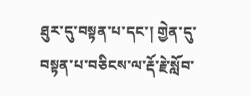ཐུར་དུ་བསྟན་པ་དང་། གྱེན་དུ་བསྟན་པ་བཅིངས་ལ་རྡོ་རྗེ་སློབ་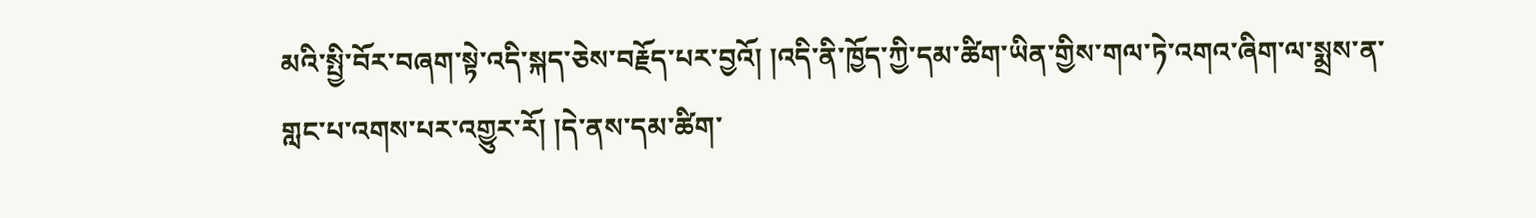མའི་སྤྱི་བོར་བཞག་སྟེ་འདི་སྐད་ཅེས་བརྗོད་པར་བྱའོ། །འདི་ནི་ཁྱོད་ཀྱི་དམ་ཚིག་ཡིན་གྱིས་གལ་ཏེ་འགའ་ཞིག་ལ་སྨྲས་ན་གླང་པ་འགས་པར་འགྱུར་རོ། །དེ་ནས་དམ་ཚིག་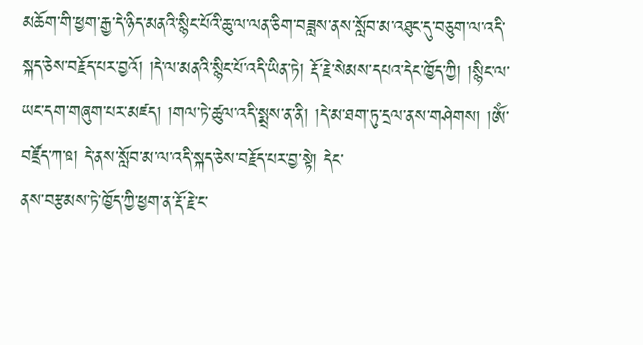མཆོག་གི་ཕྱག་རྒྱ་དེ་ཉིད་མནའི་སྙིང་པོའི་ཆུ་ལ་ལན་ཅིག་བཟླས་ནས་སློབ་མ་འཐུང་དུ་བཅུག་ལ་འདི་སྐད་ཅེས་བརྗོད་པར་བྱའོ། །དེ་ལ་མནའི་སྙིང་པོ་འདི་ཡིན་ཏེ། རྡོ་རྗེ་སེམས་དཔའ་དེང་ཁྱོད་ཀྱི། །སྙིང་ལ་ཡང་དག་གཞུག་པར་མཛད། །གལ་ཏེ་ཚུལ་འདི་སྨྲས་ན་ནི། །དེ་མ་ཐག་ཏུ་དྲལ་ནས་གཤེགས། །ཨོཾ་བཛྲོད་ཀ་ཋ། དེ་ནས་སློབ་མ་ལ་འདི་སྐད་ཅེས་བརྗོད་པར་བྱ་སྟེ། དེང་
ནས་བརྩམས་ཏེ་ཁྱོད་ཀྱི་ཕྱག་ན་རྡོ་རྗེ་ང་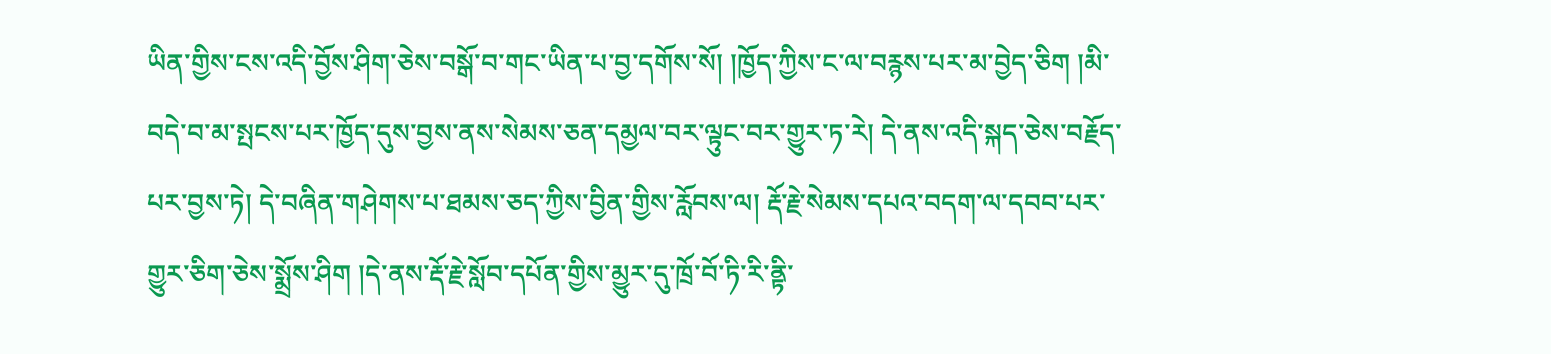ཡིན་གྱིས་ངས་འདི་བྱོས་ཤིག་ཅེས་བསྒོ་བ་གང་ཡིན་པ་བྱ་དགོས་སོ། །ཁྱོད་ཀྱིས་ང་ལ་བརྙས་པར་མ་བྱེད་ཅིག །མི་བདེ་བ་མ་སྤངས་པར་ཁྱོད་དུས་བྱས་ནས་སེམས་ཅན་དམྱལ་བར་ལྟུང་བར་གྱུར་ཏ་རེ། དེ་ནས་འདི་སྐད་ཅེས་བརྗོད་པར་བྱས་ཏེ། དེ་བཞིན་གཤེགས་པ་ཐམས་ཅད་ཀྱིས་བྱིན་གྱིས་རློབས་ལ། རྡོ་རྗེ་སེམས་དཔའ་བདག་ལ་དབབ་པར་གྱུར་ཅིག་ཅེས་སྨྲོས་ཤིག །དེ་ནས་རྡོ་རྗེ་སློབ་དཔོན་གྱིས་མྱུར་དུ་ཁྲོ་བོ་ཏི་རི་ནྟི་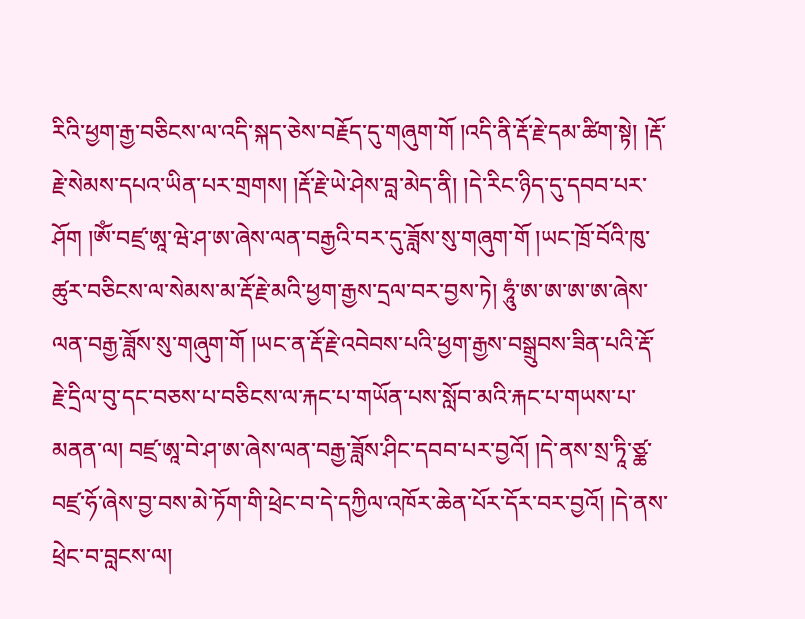རིའི་ཕྱག་རྒྱ་བཅིངས་ལ་འདི་སྐད་ཅེས་བརྗོད་དུ་གཞུག་གོ །འདི་ནི་རྡོ་རྗེ་དམ་ཚིག་སྟེ། །རྡོ་རྗེ་སེམས་དཔའ་ཡིན་པར་གྲགས། །རྡོ་རྗེ་ཡེ་ཤེས་བླ་མེད་ནི། །དེ་རིང་ཉིད་དུ་དབབ་པར་ཤོག །ཨོཾ་བཛྲ་ཨཱ་ཝེ་ཤ་ཨ་ཞེས་ལན་བརྒྱའི་བར་དུ་ཟློས་སུ་གཞུག་གོ །ཡང་ཁྲོ་བོའི་ཁུ་ཚུར་བཅིངས་ལ་སེམས་མ་རྡོ་རྗེ་མའི་ཕྱག་རྒྱས་དྲལ་བར་བྱས་ཏེ། ཧཱུཾ་ཨ་ཨ་ཨ་ཨ་ཞེས་ལན་བརྒྱ་ཟློས་སུ་གཞུག་གོ །ཡང་ན་རྡོ་རྗེ་འབེབས་པའི་ཕྱག་རྒྱས་བསྒྲུབས་ཟིན་པའི་རྡོ་རྗེ་དྲིལ་བུ་དང་བཅས་པ་བཅིངས་ལ་རྐང་པ་གཡོན་པས་སློབ་མའི་རྐང་པ་གཡས་པ་མནན་ལ། བཛྲ་ཨཱ་བེ་ཤ་ཨ་ཞེས་ལན་བརྒྱ་ཟློས་ཤིང་དབབ་པར་བྱའོ། །དེ་ནས་སྲ་ཏཱི་ཙྪ་བཛྲ་ཧོ་ཞེས་བྱ་བས་མེ་ཏོག་གི་ཕྲེང་བ་དེ་དཀྱིལ་འཁོར་ཆེན་པོར་དོར་བར་བྱའོ། །དེ་ནས་ཕྲེང་བ་བླངས་ལ།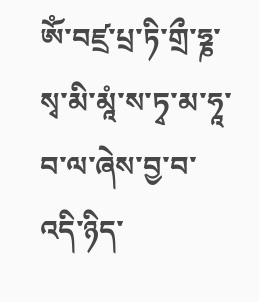ཨོཾ་བཛྲ་པྲ་ཏི་གྲྀ་ཧྞ་སྭ་མི་མཱཾ་ས་ཏྭ་མ་ཧཱ་བ་ལ་ཞེས་བྱ་བ་འདི་ཉིད་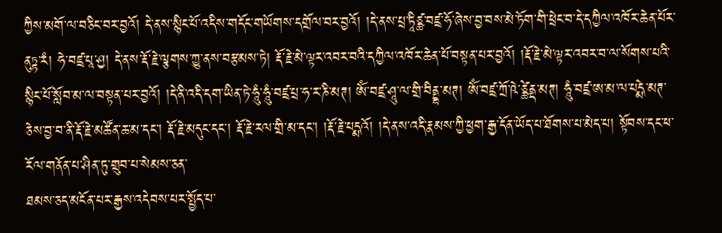ཀྱིས་མགོ་ལ་བཅིང་བར་བྱའོ། དེ་ནས་སྙིང་པོ་འདིས་གདོང་གཡོགས་དགྲོལ་བར་བྱའོ། །དེ་ནས་པྲ་ཏཱིཙྪ་བཛྲ་ཧོ་ཞེས་བྱ་བས་མེ་ཏོག་གི་ཕྲེང་བ་དེ་དཀྱིལ་འཁོར་ཆེན་པོར་ནུཏྟ་རཾ། ཧེ་བཛྲ་པཱ་ཤྱ། དེ་ནས་རྡོ་རྗེ་ལྕགས་ཀྱུ་ནས་བརྩམས་ཏེ། རྡོ་རྗེ་མེ་ལྟར་འབར་བའི་དཀྱིལ་འཁོར་ཆེན་པོ་བསྟན་པར་བྱའོ། །རྡོ་རྗེ་མེ་ལྟར་འབར་བ་ལ་སོགས་པའི་སྙིང་པོ་སློབ་མ་ལ་བསྟན་པར་བྱའོ། །དེ་ནི་འདི་དག་ཡིན་ཏེ་ཧཱུཾ་ཧཱུཾ་བཛྲ་པྲ་ཧ་ར་ཎི་མཊ། ཨོཾ་བཛྲ་ཤཱུ་ལ་གྲི་བིནྡྷ་མཊ། ཨོཾ་བཛྲ་ཀྲོ་ཥེ་ཙྪེནྡ་མཊ། ཧཱུཾ་བཛྲ་ཨ་མ་ལ་པདྨེ་མཊ་ཅེས་བྱ་བ་ནི་རྡོ་རྗེ་མཚོན་ཆ་མ་དང་། རྡོ་རྗེ་མདུང་དང་། རྡོ་རྗེ་རལ་གྲི་མ་དང་། །རྡོ་རྗེ་པདྨའོ། །དེ་ནས་འདི་རྣམས་ཀྱི་ཕྱག་རྒྱ་དོན་ཡོད་པ་ཐོགས་པ་མེད་པ། སྟོབས་དང་ཕ་རོལ་གནོན་པ་ཤིན་ཏུ་གྲུབ་པ་སེམས་ཅན་
ཐམས་ཅད་མངོན་པར་རྒྱས་འདེབས་པར་སྤྱོད་པ་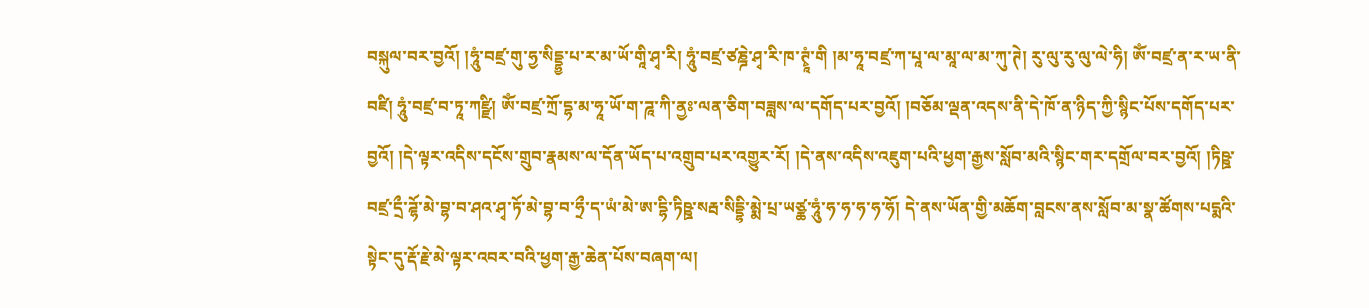བསྐུལ་བར་བྱའོ། །ཧཱུཾ་བཛྲ་གུ་ཧྱ་སིདྡྷྱ་པ་ར་མ་ཡོ་གཱི་ཤྭ་རི། ཧཱུཾ་བཛྲ་ཙཎྜེ་ཤྭ་རི་ཁ་ཊྭཱཾ་གི །མ་ཧཱ་བཛྲ་ཀ་པཱ་ལ་མཱ་ལ་མ་ཀུ་ཊེ། རུ་ལུ་རུ་ལུ་ལེ་ཧི། ཨོཾ་བཛྲ་ན་ར་ཡ་ནི་བཛི། ཧཱུཾ་བཛྲ་བ་ཏཱ་ཀཛྫི། ཨོཾ་བཛྲ་ཀྲོ་དྷ་མ་ཧཱ་ཡོ་ག་ཌཱ་ཀི་ནྱཿ་ལན་ཅིག་བཟླས་ལ་དགོད་པར་བྱའོ། །བཅོམ་ལྡན་འདས་ནི་དེ་ཁོ་ན་ཉིད་ཀྱི་སྙིང་པོས་དགོད་པར་བྱའོ། །དེ་ལྟར་འདིས་དངོས་གྲུབ་རྣམས་ལ་དོན་ཡོད་པ་འགྲུབ་པར་འགྱུར་རོ། །དེ་ནས་འདིས་འཇུག་པའི་ཕྱག་རྒྱས་སློབ་མའི་སྙིང་གར་དགྲོལ་བར་བྱའོ། །ཏིཥྛ་བཛྲ་དྲྀ་ཌྷོ་མེ་བྷ་བ་ཤའ་ཤྭ་ཏོ་མེ་བྷ་བ་ཧྲྀ་ད་ཡཾ་མེ་ཨ་དྷི་ཏིཥྛ་སརྦ་སིདྡྷི་མྨེ་པྲ་ཡཙྪ་ཧཱུཾ་ཧ་ཧ་ཧ་ཧ་ཧོ། དེ་ནས་ཡོན་གྱི་མཆོག་བླངས་ནས་སློབ་མ་སྣ་ཚོགས་པདྨའི་སྟེང་དུ་རྡོ་རྗེ་མེ་ལྟར་འབར་བའི་ཕྱག་རྒྱ་ཆེན་པོས་བཞག་ལ།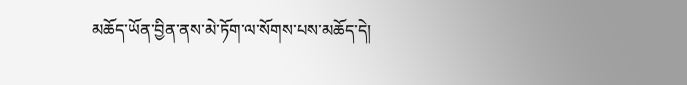མཆོད་ཡོན་བྱིན་ནས་མེ་ཏོག་ལ་སོགས་པས་མཆོད་དེ།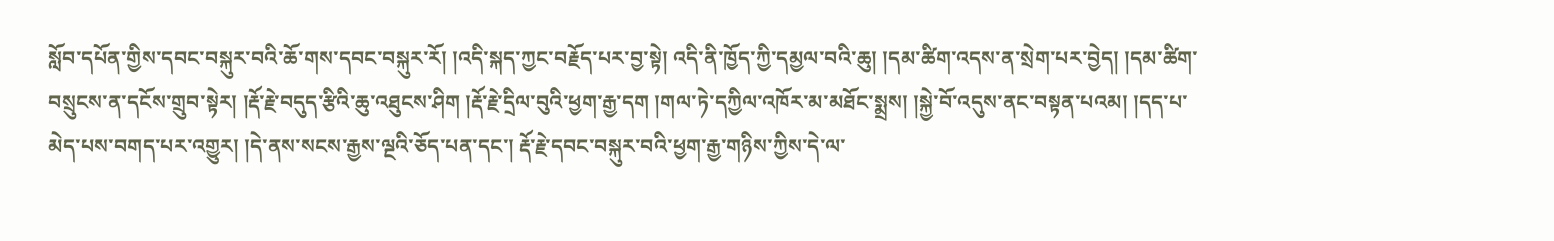སློབ་དཔོན་གྱིས་དབང་བསྐུར་བའི་ཆོ་གས་དབང་བསྐུར་རོ། །འདི་སྐད་ཀྱང་བརྗོད་པར་བྱ་སྟེ། འདི་ནི་ཁྱོད་ཀྱི་དམྱལ་བའི་ཆུ། །དམ་ཚིག་འདས་ན་སྲེག་པར་བྱེད། །དམ་ཚིག་བསྲུངས་ན་དངོས་གྲུབ་སྟེར། །རྡོ་རྗེ་བདུད་རྩིའི་ཆུ་འཐུངས་ཤིག །རྡོ་རྗེ་དྲིལ་བུའི་ཕྱག་རྒྱ་དག །གལ་ཏེ་དཀྱིལ་འཁོར་མ་མཐོང་སྨྲས། །སྐྱེ་བོ་འདུས་ནང་བསྟན་པའམ། །དད་པ་མེད་པས་བགད་པར་འགྱུར། །དེ་ནས་སངས་རྒྱས་ལྔའི་ཅོད་པན་དང་། རྡོ་རྗེ་དབང་བསྐུར་བའི་ཕྱག་རྒྱ་གཉིས་ཀྱིས་དེ་ལ་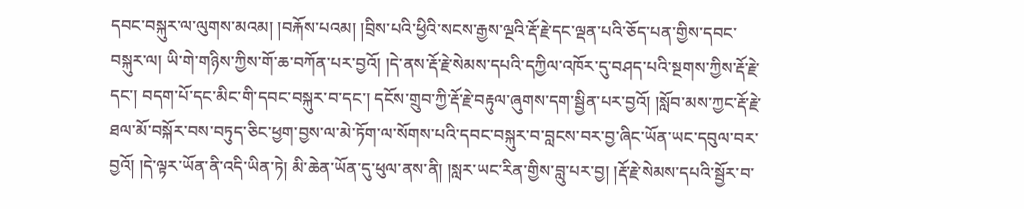དབང་བསྐུར་ལ་ལུགས་མའམ། །བརྐོས་པའམ། །བྲིས་པའི་ཕྱིའི་སངས་རྒྱས་ལྔའི་རྡོ་རྗེ་དང་ལྡན་པའི་ཅོད་པན་གྱིས་དབང་བསྐུར་ལ། ཡི་གེ་གཉིས་ཀྱིས་གོ་ཆ་བཀོན་པར་བྱའོ། །དེ་ནས་རྡོ་རྗེ་སེམས་དཔའི་དཀྱིལ་འཁོར་དུ་བཤད་པའི་སྔགས་ཀྱིས་རྡོ་རྗེ་དང་། བདག་པོ་དང་མིང་གི་དབང་བསྐུར་བ་དང་། དངོས་གྲུབ་ཀྱི་རྡོ་རྗེ་བརྟུལ་ཞུགས་དག་སྦྱིན་པར་བྱའོ། །སློབ་མས་ཀྱང་རྡོ་རྗེ་ཐལ་མོ་བསྐོར་བས་བཏུད་ཅིང་ཕྱག་བྱས་ལ་མེ་ཏོག་ལ་སོགས་པའི་དབང་བསྐུར་བ་བླངས་བར་བྱ་ཞིང་ཡོན་ཡང་དབུལ་བར་བྱའོ། །དེ་ལྟར་ཡོན་ནི་འདི་ཡིན་ཏེ། མི་ཆེན་ཡོན་དུ་ཕུལ་ནས་ནི། །སླར་ཡང་རིན་གྱིས་བླུ་པར་བྱ། །རྡོ་རྗེ་སེམས་དཔའི་སྦྱོར་བ་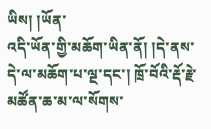ཡིས། །ཡོན་
འདི་ཡོན་གྱི་མཆོག་ཡིན་ནོ། །དེ་ནས་དེ་ལ་མཆོག་པ་ལྔ་དང་། ཁྲོ་བོའི་རྡོ་རྗེ་མཚོན་ཆ་མ་ལ་སོགས་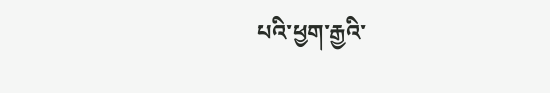པའི་ཕྱག་རྒྱའི་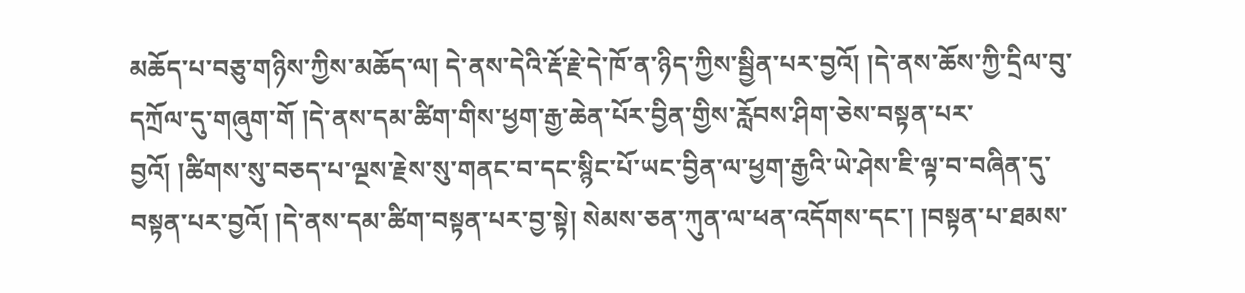མཆོད་པ་བཅུ་གཉིས་ཀྱིས་མཆོད་ལ། དེ་ནས་དེའི་རྡོ་རྗེ་དེ་ཁོ་ན་ཉིད་ཀྱིས་སྦྱིན་པར་བྱའོ། །དེ་ནས་ཆོས་ཀྱི་དྲིལ་བུ་དཀྲོལ་དུ་གཞུག་གོ །དེ་ནས་དམ་ཚིག་གིས་ཕྱག་རྒྱ་ཆེན་པོར་བྱིན་གྱིས་རློབས་ཤིག་ཅེས་བསྟན་པར་བྱའོ། །ཚིགས་སུ་བཅད་པ་ལྔས་རྗེས་སུ་གནང་བ་དང་སྙིང་པོ་ཡང་བྱིན་ལ་ཕྱག་རྒྱའི་ཡེ་ཤེས་ཇི་ལྟ་བ་བཞིན་དུ་བསྟན་པར་བྱའོ། །དེ་ནས་དམ་ཚིག་བསྟན་པར་བྱ་སྟེ། སེམས་ཅན་ཀུན་ལ་ཕན་འདོགས་དང་། །བསྟན་པ་ཐམས་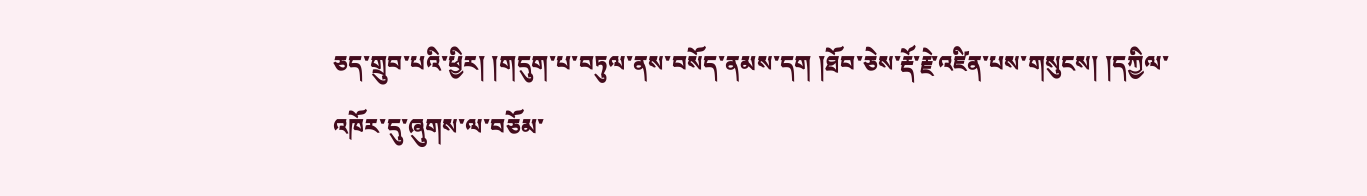ཅད་གྲུབ་པའི་ཕྱིར། །གདུག་པ་བཏུལ་ནས་བསོད་ནམས་དག །ཐོབ་ཅེས་རྡོ་རྗེ་འཛིན་པས་གསུངས། །དཀྱིལ་འཁོར་དུ་ཞུགས་ལ་བཅོམ་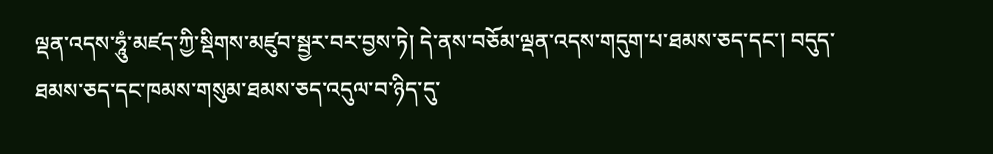ལྡན་འདས་ཧཱུཾ་མཛད་ཀྱི་སྡིགས་མཛུབ་སྦྱར་བར་བྱས་ཏེ། དེ་ནས་བཅོམ་ལྡན་འདས་གདུག་པ་ཐམས་ཅད་དང་། བདུད་ཐམས་ཅད་དང་ཁམས་གསུམ་ཐམས་ཅད་འདུལ་བ་ཉིད་དུ་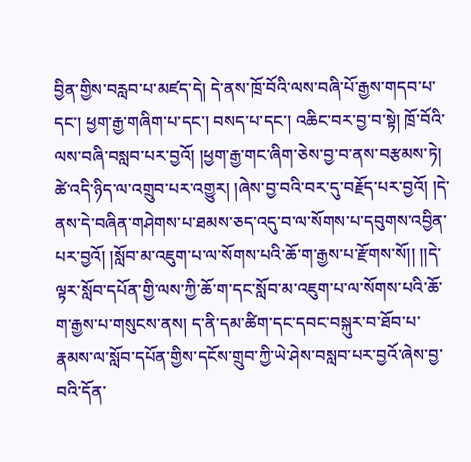བྱིན་གྱིས་བརླབ་པ་མཛད་དེ། དེ་ནས་ཁྲོ་བོའི་ལས་བཞི་པོ་རྒྱས་གདབ་པ་དང་། ཕྱག་རྒྱ་གཞིག་པ་དང་། བསད་པ་དང་། འཆིང་བར་བྱ་བ་སྟེ། ཁྲོ་བོའི་ལས་བཞི་བསླབ་པར་བྱའོ། །ཕྱག་རྒྱ་གང་ཞིག་ཅེས་བྱ་བ་ནས་བརྩམས་ཏེ། ཚེ་འདི་ཉིད་ལ་འགྲུབ་པར་འགྱུར། །ཞེས་བྱ་བའི་བར་དུ་བརྗོད་པར་བྱའོ། །དེ་ནས་དེ་བཞིན་གཤེགས་པ་ཐམས་ཅད་འདུ་བ་ལ་སོགས་པ་དབུགས་འབྱིན་པར་བྱའོ། །སློབ་མ་འཇུག་པ་ལ་སོགས་པའི་ཆོ་ག་རྒྱས་པ་རྫོགས་སོ།། །།དེ་ལྟར་སློབ་དཔོན་གྱི་ལས་ཀྱི་ཆོ་ག་དང་སློབ་མ་འཇུག་པ་ལ་སོགས་པའི་ཆོ་ག་རྒྱས་པ་གསུངས་ནས། ད་ནི་དམ་ཚིག་དང་དབང་བསྐུར་བ་ཐོབ་པ་རྣམས་ལ་སློབ་དཔོན་གྱིས་དངོས་གྲུབ་ཀྱི་ཡེ་ཤེས་བསླབ་པར་བྱའོ་ཞེས་བྱ་བའི་དོན་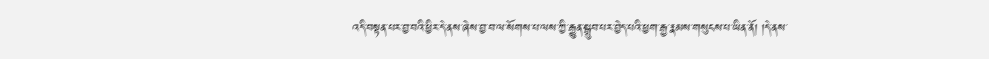འདི་བསྟན་པར་བྱ་བའི་ཕྱིར་དེ་ནས་ཞེས་བྱ་བ་ལ་སོགས་པ་ལས་ཀྱི་རྒྱུན་སྒྲུབ་པར་བྱེད་པའི་ཕྱག་རྒྱ་རྣམས་གསུངས་པ་ཡིན་ནོ། །དེ་ནས་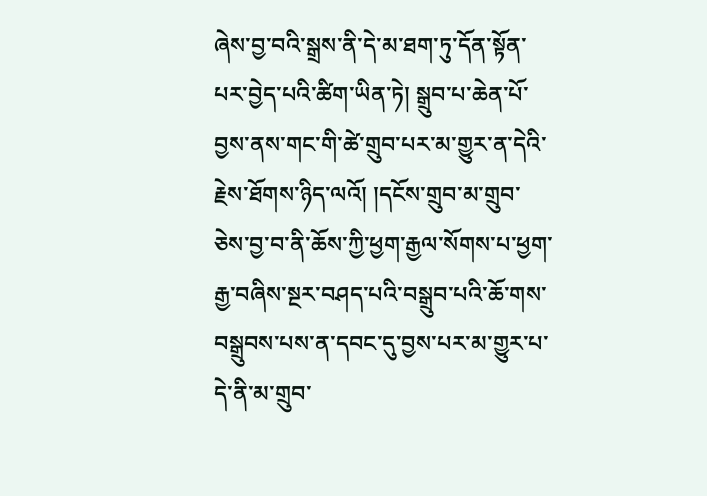ཞེས་བྱ་བའི་སྒྲས་ནི་དེ་མ་ཐག་ཏུ་དོན་སྟོན་པར་བྱེད་པའི་ཚིག་ཡིན་ཏེ། སྒྲུབ་པ་ཆེན་པོ་བྱས་ནས་གང་གི་ཚེ་གྲུབ་པར་མ་གྱུར་ན་དེའི་རྗེས་ཐོགས་ཉིད་ལའོ། །དངོས་གྲུབ་མ་གྲུབ་ཅེས་བྱ་བ་ནི་ཆོས་ཀྱི་ཕྱག་རྒྱལ་སོགས་པ་ཕྱག་
རྒྱ་བཞིས་སྔར་བཤད་པའི་བསྒྲུབ་པའི་ཆོ་གས་བསྒྲུབས་པས་ན་དབང་དུ་བྱས་པར་མ་གྱུར་པ་དེ་ནི་མ་གྲུབ་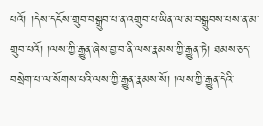པའོ། །དེས་དངོས་གྲུབ་བསྒྲུབ་པ་ན་འགྲུབ་པ་ཡིན་ལ་མ་བསྒྲུབས་པས་ན་མ་གྲུབ་པའོ། །ལས་ཀྱི་རྒྱུན་ཞེས་བྱ་བ་ནི་ལས་རྣམས་ཀྱི་རྒྱུན་ཏེ། ཐམས་ཅད་བསྲེག་པ་ལ་སོགས་པའི་ལས་ཀྱི་རྒྱུན་རྣམས་སོ། །ལས་ཀྱི་རྒྱུན་དེའི་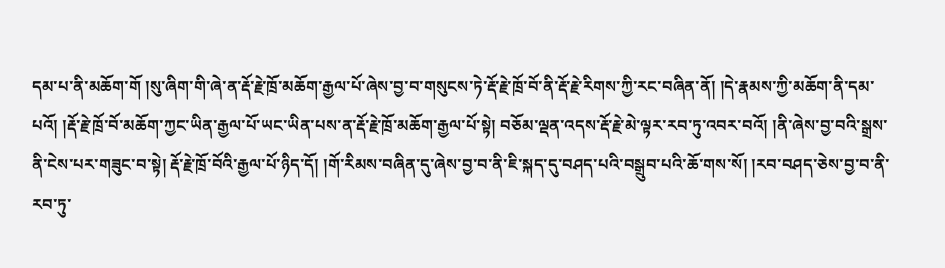དམ་པ་ནི་མཆོག་གོ །སུ་ཞིག་གི་ཞེ་ན་རྡོ་རྗེ་ཁྲོ་མཆོག་རྒྱལ་པོ་ཞེས་བྱ་བ་གསུངས་ཏེ་རྡོ་རྗེ་ཁྲོ་བོ་ནི་རྡོ་རྗེ་རིགས་ཀྱི་རང་བཞིན་ནོ། །དེ་རྣམས་ཀྱི་མཆོག་ནི་དམ་པའོ། །རྡོ་རྗེ་ཁྲོ་བོ་མཆོག་ཀྱང་ཡིན་རྒྱལ་པོ་ཡང་ཡིན་པས་ན་རྡོ་རྗེ་ཁྲོ་མཆོག་རྒྱལ་པོ་སྟེ། བཅོམ་ལྡན་འདས་རྡོ་རྗེ་མེ་ལྟར་རབ་ཏུ་འབར་བའོ། །ནི་ཞེས་བྱ་བའི་སྒྲས་ནི་ངེས་པར་གཟུང་བ་སྟེ། རྡོ་རྗེ་ཁྲོ་བོའི་རྒྱལ་པོ་ཉིད་དོ། །གོ་རིམས་བཞིན་དུ་ཞེས་བྱ་བ་ནི་ཇི་སྐད་དུ་བཤད་པའི་བསྒྲུབ་པའི་ཆོ་གས་སོ། །རབ་བཤད་ཅེས་བྱ་བ་ནི་རབ་ཏུ་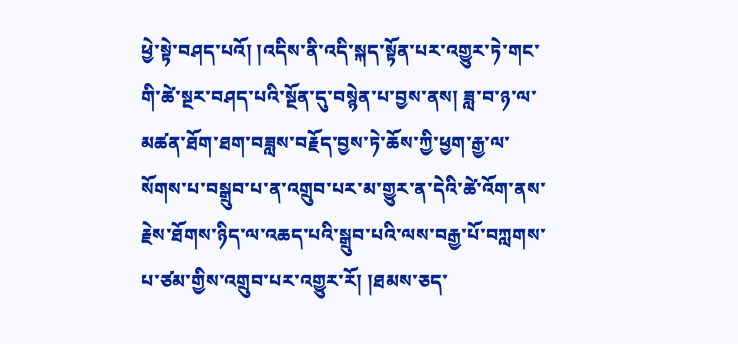ཕྱེ་སྟེ་བཤད་པའོ། །འདིས་ནི་འདི་སྐད་སྟོན་པར་འགྱུར་ཏེ་གང་གི་ཚེ་སྔར་བཤད་པའི་སྔོན་དུ་བསྙེན་པ་བྱས་ནས། ཟླ་བ་ཉ་ལ་མཚན་ཐོག་ཐག་བཟླས་བརྗོད་བྱས་ཏེ་ཆོས་ཀྱི་ཕྱག་རྒྱ་ལ་སོགས་པ་བསྒྲུབ་པ་ན་འགྲུབ་པར་མ་གྱུར་ན་དེའི་ཚེ་འོག་ནས་རྗེས་ཐོགས་ཉིད་ལ་འཆད་པའི་སྒྲུབ་པའི་ལས་བརྒྱ་པོ་བཀླགས་པ་ཙམ་གྱིས་འགྲུབ་པར་འགྱུར་རོ། །ཐམས་ཅད་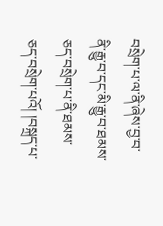བསྲེག་པ་ལ་ནི་ཞེས་བྱ་བ་ནི་རྒྱུ་བ་དང་མི་རྒྱུ་བ་ཐམས་ཅད་བསྲེག་པ་ནི་ཐམས་ཅད་བསྲེག་པའོ། །བསྐྲད་པ་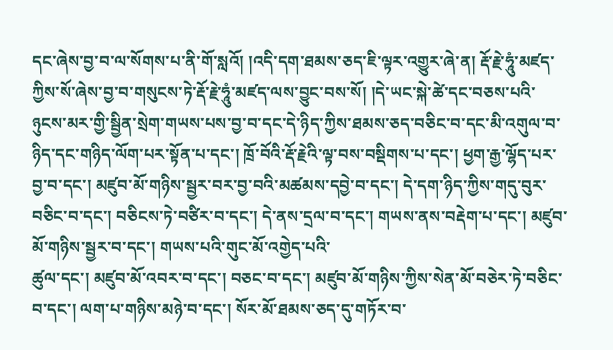དང་ཞེས་བྱ་བ་ལ་སོགས་པ་ནི་གོ་སླའོ། །འདི་དག་ཐམས་ཅད་ཇི་ལྟར་འགྱུར་ཞེ་ན། རྡོ་རྗེ་ཧཱུཾ་མཛད་ཀྱིས་སོ་ཞེས་བྱ་བ་གསུངས་ཏེ་རྡོ་རྗེ་ཧཱུཾ་མཛད་ལས་བྱུང་བས་སོ། །དེ་ཡང་སྐེ་ཚེ་དང་བཅས་པའི་ཉུངས་མར་གྱི་སྦྱིན་སྲེག་གཡས་པས་བྱ་བ་དང་དེ་ཉིད་ཀྱིས་ཐམས་ཅད་བཅིང་བ་དང་མི་འགུལ་བ་ཉིད་དང་གཉིད་ལོག་པར་སྟོན་པ་དང་། ཁྲོ་བོའི་རྡོ་རྗེའི་ལྟ་བས་བསྡིགས་པ་དང་། ཕྱག་རྒྱ་ལྷོད་པར་བྱ་བ་དང་། མཛུབ་མོ་གཉིས་སྦྱར་བར་བྱ་བའི་མཚམས་དབྱེ་བ་དང་། དེ་དག་ཉིད་ཀྱིས་གདུ་བུར་བཅིང་བ་དང་། བཅིངས་ཏེ་བཙིར་བ་དང་། དེ་ནས་དྲལ་བ་དང་། གཡས་ནས་བརྡེག་པ་དང་། མཛུབ་མོ་གཉིས་སྦྱར་བ་དང་། གཡས་པའི་གུང་མོ་འགྱེད་པའི་
ཚུལ་དང་། མཛུབ་མོ་འབར་བ་དང་། བཅང་བ་དང་། མཛུབ་མོ་གཉིས་ཀྱིས་སེན་མོ་བཅེར་ཏེ་བཅིང་བ་དང་། ལག་པ་གཉིས་མཉེ་བ་དང་། སོར་མོ་ཐམས་ཅད་དུ་གཏོར་བ་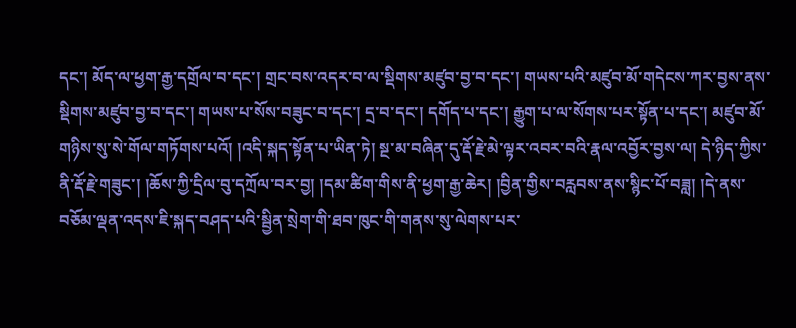དང་། མོད་ལ་ཕྱག་རྒྱ་དགྲོལ་བ་དང་། གྲང་བས་འདར་བ་ལ་སྡིགས་མཛུབ་བྱ་བ་དང་། གཡས་པའི་མཛུབ་མོ་གདེངས་ཀར་བྱས་ནས་སྡིགས་མཛུབ་བྱ་བ་དང་། གཡས་པ་སོས་བཟུང་བ་དང་། དྲ་བ་དང་། དགོད་པ་དང་། རྒྱུག་པ་ལ་སོགས་པར་སྟོན་པ་དང་། མཛུབ་མོ་གཉིས་སུ་སེ་གོལ་གཏོགས་པའོ། །འདི་སྐད་སྟོན་པ་ཡིན་ཏེ། སྔ་མ་བཞིན་དུ་རྡོ་རྗེ་མེ་ལྟར་འབར་བའི་རྣལ་འབྱོར་བྱས་ལ། དེ་ཉིད་ཀྱིས་ནི་རྡོ་རྗེ་གཟུང་། །ཆོས་ཀྱི་དྲིལ་བུ་དཀྲོལ་བར་བྱ། །དམ་ཚིག་གིས་ནི་ཕྱག་རྒྱ་ཆེར། །བྱིན་གྱིས་བརླབས་ནས་སྙིང་པོ་བཟླ། །དེ་ནས་བཅོམ་ལྡན་འདས་ཇི་སྐད་བཤད་པའི་སྦྱིན་སྲེག་གི་ཐབ་ཁུང་གི་གནས་སུ་ལེགས་པར་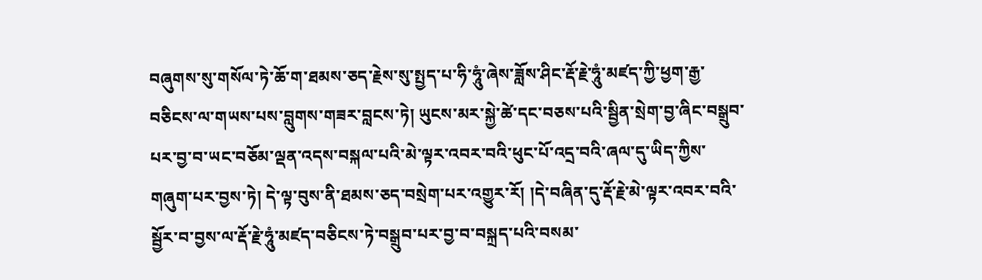བཞུགས་སུ་གསོལ་ཏེ་ཆོ་ག་ཐམས་ཅད་རྗེས་སུ་སྤྱད་པ་ཧི་ཧཱུཾ་ཞེས་ཟློས་ཤིང་རྡོ་རྗེ་ཧཱུཾ་མཛད་ཀྱི་ཕྱག་རྒྱ་བཅིངས་ལ་གཡས་པས་བླུགས་གཟར་བླངས་ཏེ། ཡུངས་མར་སྐྱེ་ཚེ་དང་བཅས་པའི་སྦྱིན་སྲེག་བྱ་ཞིང་བསྒྲུབ་པར་བྱ་བ་ཡང་བཅོམ་ལྡན་འདས་བསྐལ་པའི་མེ་ལྟར་འབར་བའི་ཕུང་པོ་འདྲ་བའི་ཞལ་དུ་ཡིད་ཀྱིས་གཞུག་པར་བྱས་ཏེ། དེ་ལྟ་བུས་ནི་ཐམས་ཅད་བསྲེག་པར་འགྱུར་རོ། །དེ་བཞིན་དུ་རྡོ་རྗེ་མེ་ལྟར་འབར་བའི་སྦྱོར་བ་བྱས་ལ་རྡོ་རྗེ་ཧཱུཾ་མཛད་བཅིངས་ཏེ་བསྒྲུབ་པར་བྱ་བ་བསྐྲད་པའི་བསམ་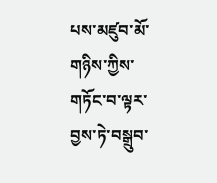པས་མཛུབ་མོ་གཉིས་ཀྱིས་གཏོང་བ་ལྟར་བྱས་ཏེ་བསྒྲུབ་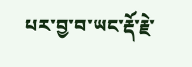པར་བྱ་བ་ཡང་རྡོ་རྗེ་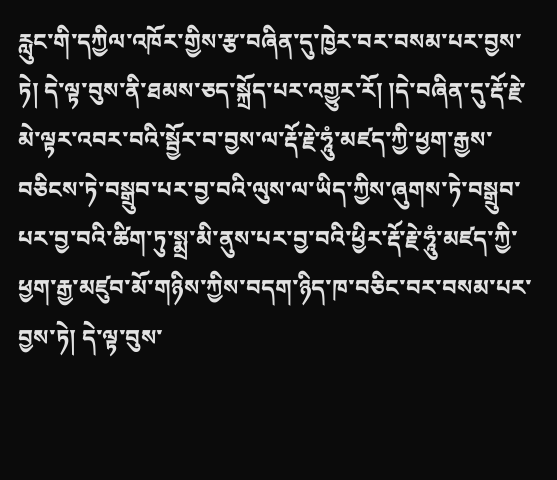རླུང་གི་དཀྱིལ་འཁོར་གྱིས་རྩ་བཞིན་དུ་ཁྱེར་བར་བསམ་པར་བྱས་ཏེ། དེ་ལྟ་བུས་ནི་ཐམས་ཅད་སྐྲོད་པར་འགྱུར་རོ། །དེ་བཞིན་དུ་རྡོ་རྗེ་མེ་ལྟར་འབར་བའི་སྦྱོར་བ་བྱས་ལ་རྡོ་རྗེ་ཧཱུཾ་མཛད་ཀྱི་ཕྱག་རྒྱས་བཅིངས་ཏེ་བསྒྲུབ་པར་བྱ་བའི་ལུས་ལ་ཡིད་ཀྱིས་ཞུགས་ཏེ་བསྒྲུབ་པར་བྱ་བའི་ཚིག་ཏུ་སྨྲ་མི་ནུས་པར་བྱ་བའི་ཕྱིར་རྡོ་རྗེ་ཧཱུཾ་མཛད་ཀྱི་ཕྱག་རྒྱ་མཛུབ་མོ་གཉིས་ཀྱིས་བདག་ཉིད་ཁ་བཅིང་བར་བསམ་པར་བྱས་ཏེ། དེ་ལྟ་བུས་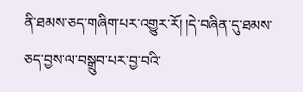ནི་ཐམས་ཅད་གཞིག་པར་འགྱུར་རོ། །དེ་བཞིན་དུ་ཐམས་ཅད་བྱས་ལ་བསྒྲུབ་པར་བྱ་བའི་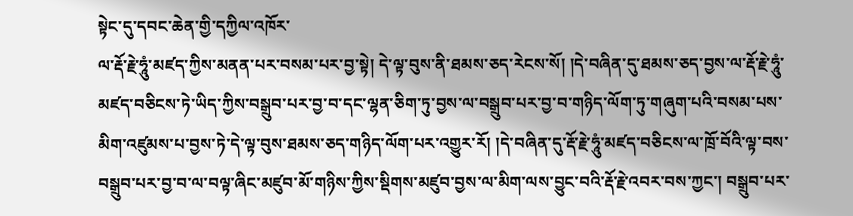སྟེང་དུ་དབང་ཆེན་གྱི་དཀྱིལ་འཁོར་
ལ་རྡོ་རྗེ་ཧཱུཾ་མཛད་ཀྱིས་མནན་པར་བསམ་པར་བྱ་སྟེ། དེ་ལྟ་བུས་ནི་ཐམས་ཅད་རེངས་སོ། །དེ་བཞིན་དུ་ཐམས་ཅད་བྱས་ལ་རྡོ་རྗེ་ཧཱུཾ་མཛད་བཅིངས་ཏེ་ཡིད་ཀྱིས་བསྒྲུབ་པར་བྱ་བ་དང་ལྷན་ཅིག་ཏུ་བྱས་ལ་བསྒྲུབ་པར་བྱ་བ་གཉིད་ལོག་ཏུ་གཞུག་པའི་བསམ་པས་མིག་འཛུམས་པ་བྱས་ཏེ་དེ་ལྟ་བུས་ཐམས་ཅད་གཉིད་ལོག་པར་འགྱུར་རོ། །དེ་བཞིན་དུ་རྡོ་རྗེ་ཧཱུཾ་མཛད་བཅིངས་ལ་ཁྲོ་བོའི་ལྟ་བས་བསྒྲུབ་པར་བྱ་བ་ལ་བལྟ་ཞིང་མཛུབ་མོ་གཉིས་ཀྱིས་སྡིགས་མཛུབ་བྱས་ལ་མིག་ལས་བྱུང་བའི་རྡོ་རྗེ་འབར་བས་ཀྱང་། བསྒྲུབ་པར་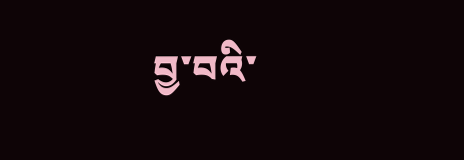བྱ་བའི་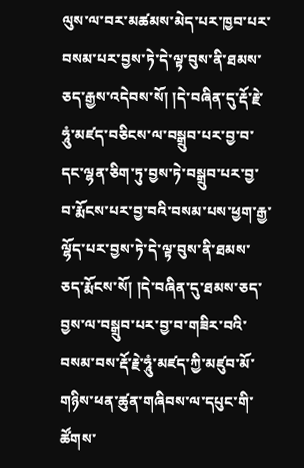ལུས་ལ་བར་མཚམས་མེད་པར་ཁྱབ་པར་བསམ་པར་བྱས་ཏེ་དེ་ལྟ་བུས་ནི་ཐམས་ཅད་རྒྱས་འདེབས་སོ། །དེ་བཞིན་དུ་རྡོ་རྗེ་ཧཱུཾ་མཛད་བཅིངས་ལ་བསྒྲུབ་པར་བྱ་བ་དང་ལྷན་ཅིག་ཏུ་བྱས་ཏེ་བསྒྲུབ་པར་བྱ་བ་རྨོངས་པར་བྱ་བའི་བསམ་པས་ཕྱག་རྒྱ་ལྷོད་པར་བྱས་ཏེ་དེ་ལྟ་བུས་ནི་ཐམས་ཅད་རྨོངས་སོ། །དེ་བཞིན་དུ་ཐམས་ཅད་བྱས་ལ་བསྒྲུབ་པར་བྱ་བ་གཟིར་བའི་བསམ་བས་རྡོ་རྗེ་ཧཱུཾ་མཛད་ཀྱི་མཛུབ་མོ་གཉིས་ཕན་ཚུན་གཞིབས་ལ་དཔུང་གི་ཚོགས་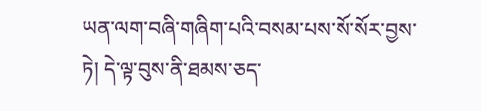ཡན་ལག་བཞི་གཞིག་པའི་བསམ་པས་སོ་སོར་བྱས་ཏེ། དེ་ལྟ་བུས་ནི་ཐམས་ཅད་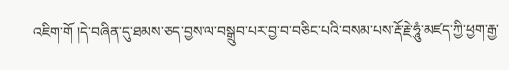འཇིག་གོ །དེ་བཞིན་དུ་ཐམས་ཅད་བྱས་ལ་བསྒྲུབ་པར་བྱ་བ་བཅིང་པའི་བསམ་པས་རྡོ་རྗེ་ཧཱུཾ་མཛད་ཀྱི་ཕྱག་རྒྱ་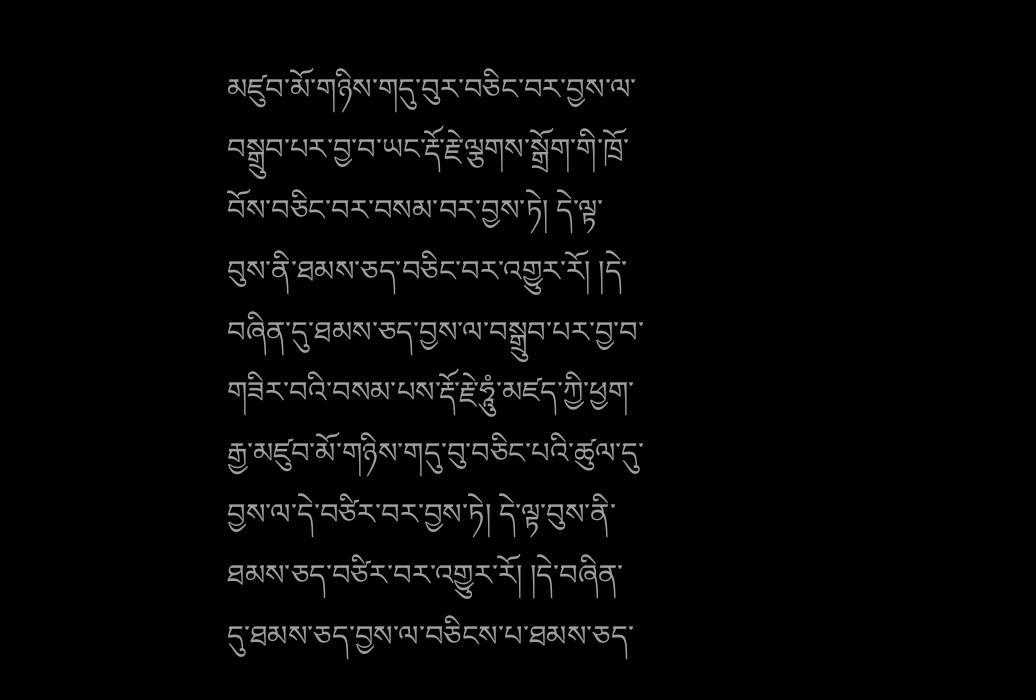མཛུབ་མོ་གཉིས་གདུ་བུར་བཅིང་བར་བྱས་ལ་བསྒྲུབ་པར་བྱ་བ་ཡང་རྡོ་རྗེ་ལྕགས་སྒྲོག་གི་ཁྲོ་བོས་བཅིང་བར་བསམ་བར་བྱས་ཏེ། དེ་ལྟ་བུས་ནི་ཐམས་ཅད་བཅིང་བར་འགྱུར་རོ། །དེ་བཞིན་དུ་ཐམས་ཅད་བྱས་ལ་བསྒྲུབ་པར་བྱ་བ་གཟིར་བའི་བསམ་པས་རྡོ་རྗེ་ཧཱུཾ་མཛད་ཀྱི་ཕྱག་རྒྱ་མཛུབ་མོ་གཉིས་གདུ་བུ་བཅིང་པའི་ཚུལ་དུ་བྱས་ལ་དེ་བཙིར་བར་བྱས་ཏེ། དེ་ལྟ་བུས་ནི་ཐམས་ཅད་བཙིར་བར་འགྱུར་རོ། །དེ་བཞིན་དུ་ཐམས་ཅད་བྱས་ལ་བཅིངས་པ་ཐམས་ཅད་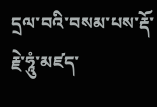དྲལ་བའི་བསམ་པས་རྡོ་རྗེ་ཧཱུཾ་མཛད་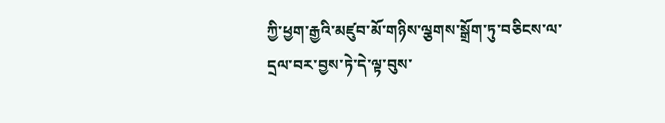ཀྱི་ཕྱག་རྒྱའི་མཛུབ་མོ་གཉིས་ལྕགས་སྒྲོག་ཏུ་བཅིངས་ལ་དྲལ་བར་བྱས་ཏེ་དེ་ལྟ་བུས་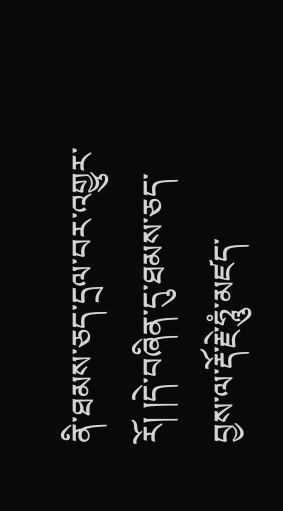ནི་ཐམས་ཅད་དྲལ་བར་འགྱུར་རོ། །དེ་བཞིན་དུ་ཐམས་ཅད་བྱས་ལ་རྡོ་རྗེ་ཧཱུཾ་མཛད་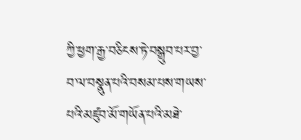ཀྱི་ཕྱག་རྒྱ་བཅིངས་ཏེ་བསྒྲུབ་པར་བྱ་བ་ལ་བསྣུན་པའི་བསམ་པས་གཡས་པའི་མཛུབ་མོ་གཡོན་པའི་མཐེ་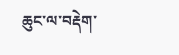ཆུང་ལ་བརྡེག་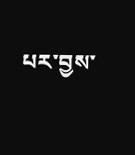པར་བྱས་